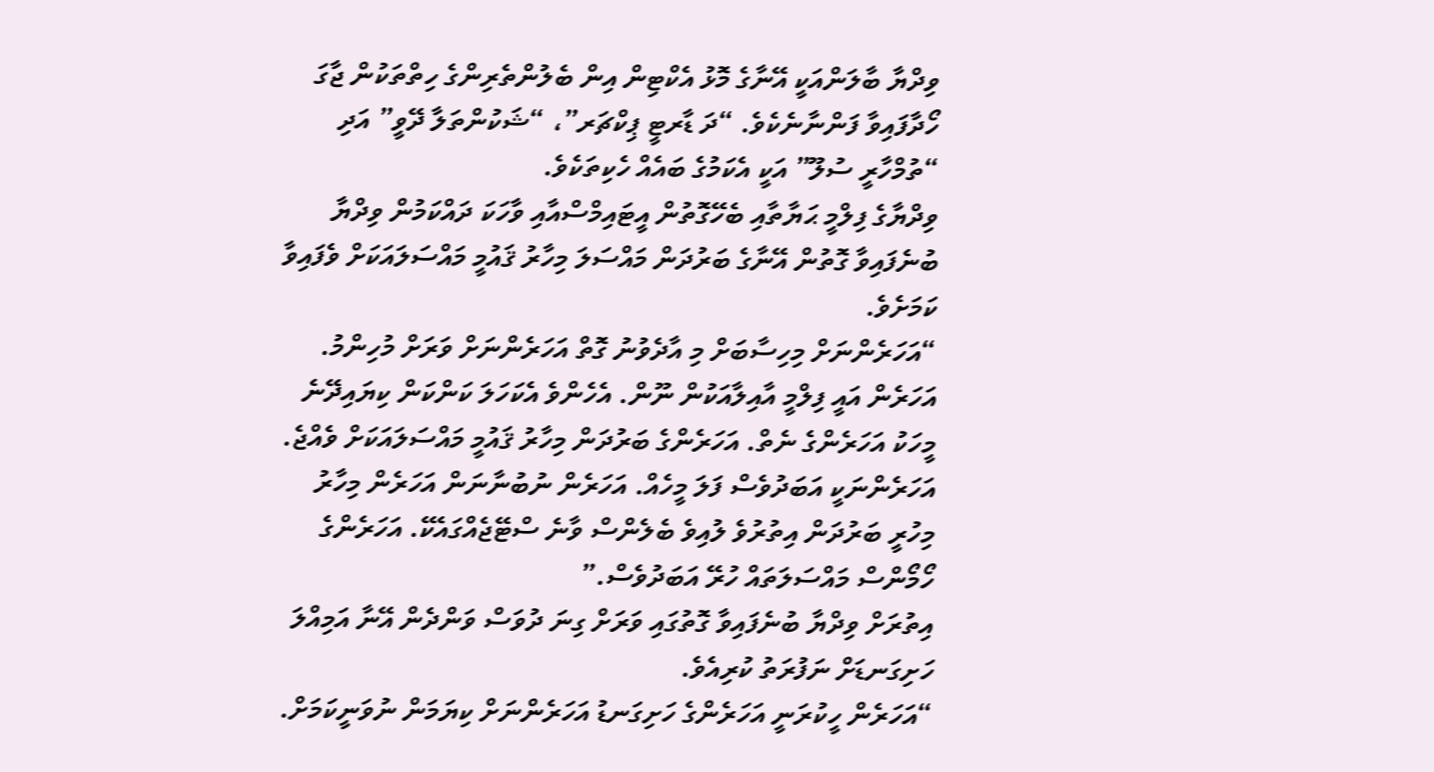ވިދްޔާ ބާލަންއަކީ އޭނާގެ މޮޅު އެކްޓިން އިން ބެލުންތެރިންގެ ހިތްތަކުން ޖާގަ ހޯދާފައިވާ ފަންނާނެކެވެ. “ދަ ޑާރޓީ ޕިކްޗަރ”، “ޝަކުންތަލާ ދޭވީ” އަދި “ތުމްހާރީ ސުލޫ” އަކީ އެކަމުގެ ބައެއް ހެކިތަކެވެ.
ވިދްޔާގެ ފިލްމީ ޙަޔާތާއި ބެހޭގޮތުން އީޓައިމްސްއާއި ވާހަކަ ދައްކަމުން ވިދްޔާ ބުނެފައިވާ ގޮތުން އޭނާގެ ބަރުދަން މައްސަލަ މިހާރު ޤައުމީ މައްސަލައަކަށް ވެފައިވާ ކަމަށެވެ.
“އަހަރެންނަށް މިހިސާބަށް މި އާދެވުނު ގޮތް އަހަރެންނަށް ވަރަށް މުހިންމު. އަހަރެން އައީ ފިލްމީ އާއިލާއަކުން ނޫން. އެހެންވެ އެކަހަލަ ކަންކަން ކިޔައިދޭނެ މީހަކު އަހަރެންގެ ނެތް. އަހަރެންގެ ބަރުދަން މިހާރު ޤައުމީ މައްސަލައަކަށް ވެއްޖެ. އަހަރެންނަކީ އަބަދުވެސް ފަލަ މީހެއް. އަހަރެން ނުބުނާނަން އަހަރެން މިހާރު މިހުރީ ބަރުދަން އިތުރުވެ ލުއިވެ ބެލެންސް ވާނެ ސްޓޭޖެއްގައެކޭ. އަހަރެންގެ ހޯމޯންސް މައްސަލަތައް ހުރޭ އަބަދުވެސް.”
އިތުރަށް ވިދްޔާ ބުނެފައިވާ ގޮތުގައި ވަރަށް ގިނަ ދުވަސް ވަންދެން އޭނާ އަމިއްލަ ހަށިގަނޑަށް ނަފުރަތު ކުރިއެވެ.
“އަހަރެން ހީކުރަނީ އަހަރެންގެ ހަށިގަނޑު އަހަރެންނަށް ކިޔަމަން ނުވަނީކަމަށް.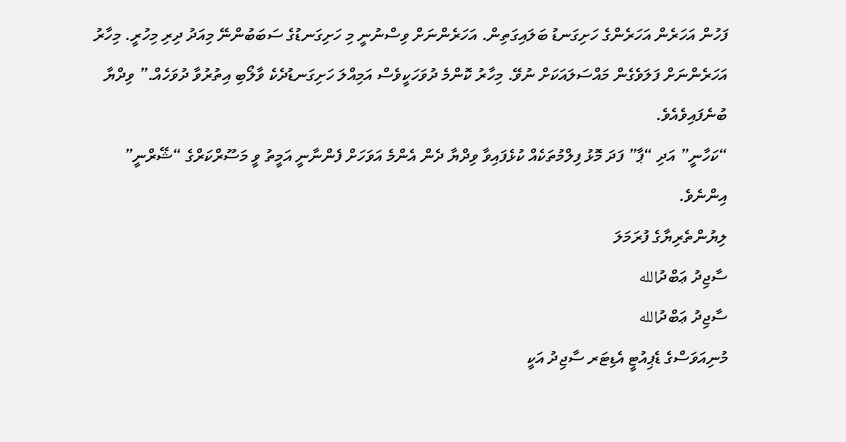ފަހުން އަހަރެން އަހަރެންގެ ހަށިގަނޑު ބަލައިގަތިން. އަހަރެންނަށް ވިސްނުނީ މި ހަށިގަނޑުގެ ސަބަބުންނޭ މިއަދު ދިރި މިހުރީ. މިހާރު އަހަރެންނަށް ފަލަވެގެން މައްސަލައަކަށް ނުވޭ. މިހާރު ކޮންމެ ދުވަހަކީވެސް އަމިއްލަ ހަށިގަނޑުދެކެ ވާލޯބި އިތުރުވާ ދުވަހެއް.” ވިދްޔާ ބުނެފައިވެއެވެ.
“ކަހާނީ” އަދި “ޕާ” ފަދަ މޮޅު ފިލްމުތަކެއް ކުޅެފައިވާ ވިދްޔާ ދެން އެންމެ އަވަހަށް ފެންނާނީ އަމީތު ވީ މަސޫރްކަރްގެ “ޝޭރްނީ” އިންނެވެ.
ލިޔުންތެރިޔާގެ ފުރަމަލަ
ސާޖިދު ޢަބްދުالله
ސާޖިދު ޢަބްދުالله
މުނިއަވަސްގެ ޑެޕިއުޓީ އެޑިޓަރ ސާޖިދު އަކީ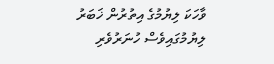ވާހަކަ ލިޔުމުގެ އިތުރުން ޚަބަރު ލިޔުމުގައިވެސް ހުނަރުވެރި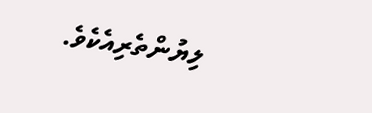ލިޔުންތެރިއެކެވެ.